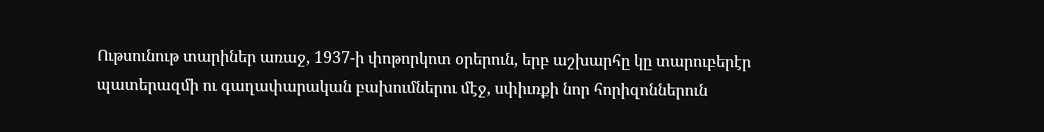Ութսունութ տարիներ առաջ, 1937-ի փոթորկոտ օրերուն, երբ աշխարհը կը տարուբերէր պատերազմի ու գաղափարական բախումներու մէջ, սփիւռքի նոր հորիզոններուն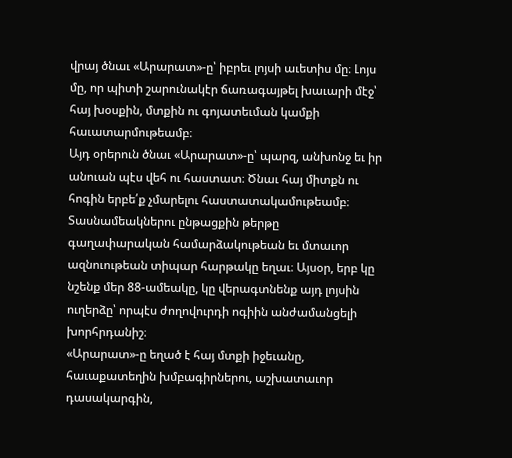վրայ ծնաւ «Արարատ»-ը՝ իբրեւ լոյսի աւետիս մը։ Լոյս մը, որ պիտի շարունակէր ճառագայթել խաւարի մէջ՝ հայ խօսքին, մտքին ու գոյատեւման կամքի հաւատարմութեամբ։
Այդ օրերուն ծնաւ «Արարատ»-ը՝ պարզ, անխոնջ եւ իր անուան պէս վեհ ու հաստատ։ Ծնաւ հայ միտքն ու հոգին երբե՛ք չմարելու հաստատակամութեամբ։ Տասնամեակներու ընթացքին թերթը գաղափարական համարձակութեան եւ մտաւոր ազնուութեան տիպար հարթակը եղաւ։ Այսօր, երբ կը նշենք մեր 88-ամեակը, կը վերագտնենք այդ լոյսին ուղերձը՝ որպէս ժողովուրդի ոգիին անժամանցելի խորհրդանիշ։
«Արարատ»-ը եղած է հայ մտքի իջեւանը, հաւաքատեղին խմբագիրներու, աշխատաւոր դասակարգին,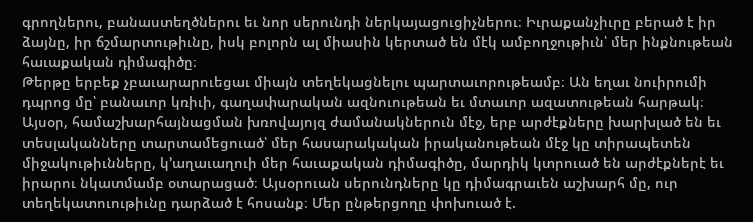գրողներու, բանաստեղծներու եւ նոր սերունդի ներկայացուցիչներու։ Իւրաքանչիւրը բերած է իր ձայնը, իր ճշմարտութիւնը, իսկ բոլորն ալ միասին կերտած են մէկ ամբողջութիւն՝ մեր ինքնութեան հաւաքական դիմագիծը։
Թերթը երբեք չբաւարարուեցաւ միայն տեղեկացնելու պարտաւորութեամբ։ Ան եղաւ նուիրումի դպրոց մը՝ բանաւոր կռիւի, գաղափարական ազնուութեան եւ մտաւոր ազատութեան հարթակ։
Այսօր, համաշխարհայնացման խռովայոյզ ժամանակներուն մէջ, երբ արժէքները խարխլած են եւ տեսլականները տարտամեցուած՝ մեր հասարակական իրականութեան մէջ կը տիրապետեն միջակութիւնները, կ’աղաւաղուի մեր հաւաքական դիմագիծը, մարդիկ կտրուած են արժէքներէ եւ իրարու նկատմամբ օտարացած։ Այսօրուան սերունդները կը դիմագրաւեն աշխարհ մը, ուր տեղեկատուութիւնը դարձած է հոսանք։ Մեր ընթերցողը փոխուած է.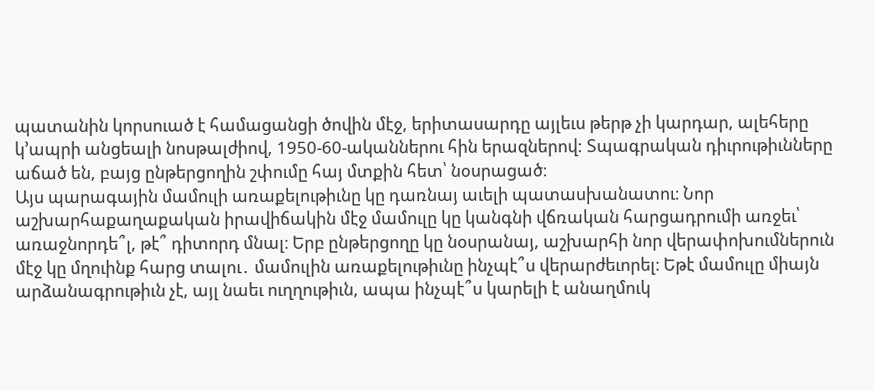պատանին կորսուած է համացանցի ծովին մէջ, երիտասարդը այլեւս թերթ չի կարդար, ալեհերը կ’ապրի անցեալի նոսթալժիով, 1950-60-ականներու հին երազներով: Տպագրական դիւրութիւնները աճած են, բայց ընթերցողին շփումը հայ մտքին հետ՝ նօսրացած։
Այս պարագային մամուլի առաքելութիւնը կը դառնայ աւելի պատասխանատու։ Նոր աշխարհաքաղաքական իրավիճակին մէջ մամուլը կը կանգնի վճռական հարցադրումի առջեւ՝ առաջնորդե՞լ, թէ՞ դիտորդ մնալ։ Երբ ընթերցողը կը նօսրանայ, աշխարհի նոր վերափոխումներուն մէջ կը մղուինք հարց տալու․ մամուլին առաքելութիւնը ինչպէ՞ս վերարժեւորել։ Եթէ մամուլը միայն արձանագրութիւն չէ, այլ նաեւ ուղղութիւն, ապա ինչպէ՞ս կարելի է անաղմուկ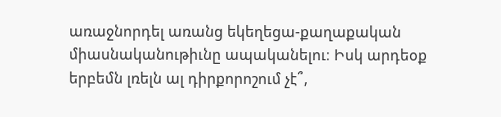առաջնորդել առանց եկեղեցա-քաղաքական միասնականութիւնը ապականելու։ Իսկ արդեօք երբեմն լռելն ալ դիրքորոշում չէ՞,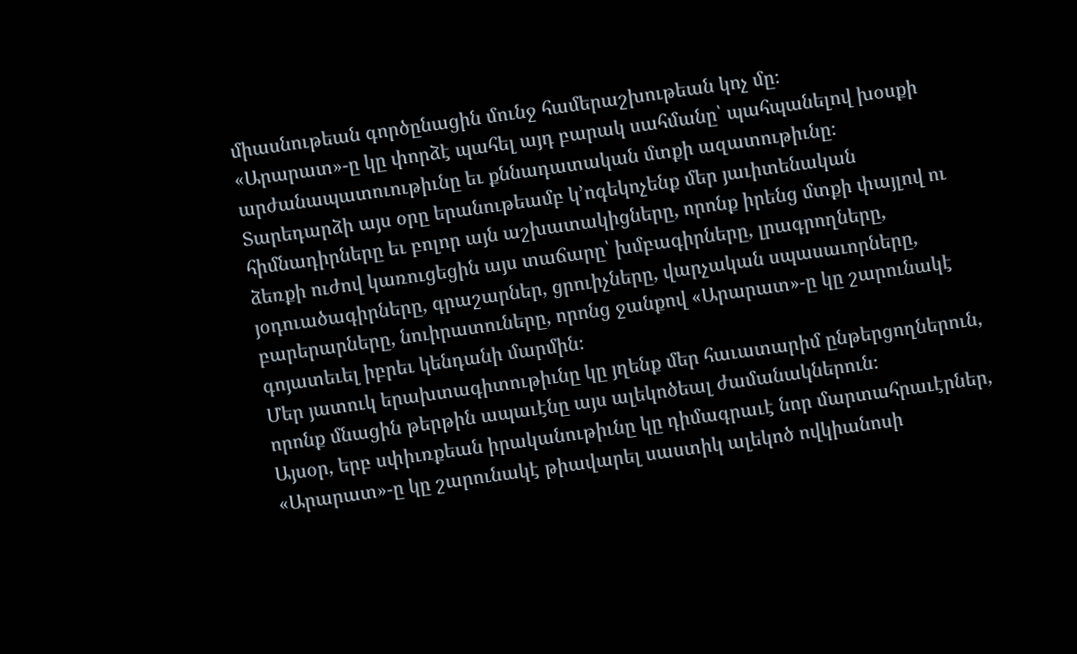միասնութեան գործընացին մունջ համերաշխութեան կոչ մը։
«Արարատ»-ը կը փորձէ պահել այդ բարակ սահմանը՝ պահպանելով խօսքի արժանապատուութիւնը եւ քննադատական մտքի ազատութիւնը։
Տարեդարձի այս օրը երանութեամբ կ’ոգեկոչենք մեր յաւիտենական հիմնադիրները եւ բոլոր այն աշխատակիցները, որոնք իրենց մտքի փայլով ու ձեռքի ուժով կառուցեցին այս տաճարը՝ խմբագիրները, լրագրողները, յօդուածագիրները, գրաշարներ, ցրուիչները, վարչական սպասաւորները, բարերարները, նուիրատուները, որոնց ջանքով «Արարատ»-ը կը շարունակէ գոյատեւել իբրեւ կենդանի մարմին։
Մեր յատուկ երախտագիտութիւնը կը յղենք մեր հաւատարիմ ընթերցողներուն, որոնք մնացին թերթին ապաւէնը այս ալեկոծեալ ժամանակներուն։
Այսօր, երբ սփիւռքեան իրականութիւնը կը դիմագրաւէ նոր մարտահրաւէրներ, «Արարատ»-ը կը շարունակէ թիավարել սաստիկ ալեկոծ ովկիանոսի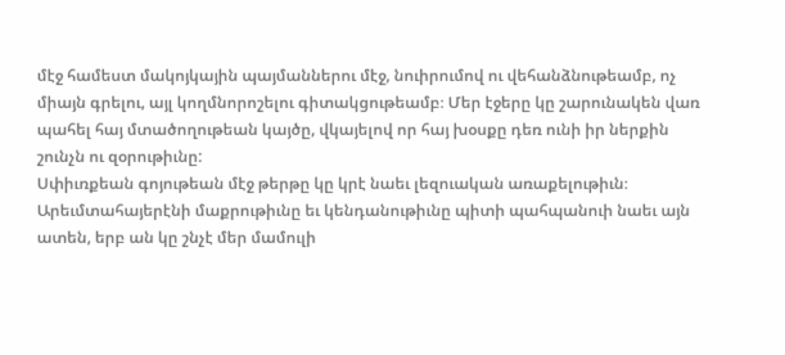մէջ համեստ մակոյկային պայմաններու մէջ, նուիրումով ու վեհանձնութեամբ, ոչ միայն գրելու, այլ կողմնորոշելու գիտակցութեամբ։ Մեր էջերը կը շարունակեն վառ պահել հայ մտածողութեան կայծը, վկայելով որ հայ խօսքը դեռ ունի իր ներքին շունչն ու զօրութիւնը:
Սփիւռքեան գոյութեան մէջ թերթը կը կրէ նաեւ լեզուական առաքելութիւն։
Արեւմտահայերէնի մաքրութիւնը եւ կենդանութիւնը պիտի պահպանուի նաեւ այն ատեն, երբ ան կը շնչէ մեր մամուլի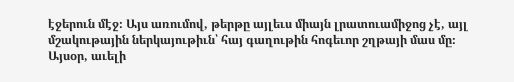էջերուն մէջ։ Այս առումով, թերթը այլեւս միայն լրատուամիջոց չէ, այլ մշակութային ներկայութիւն՝ հայ գաղութին հոգեւոր շղթայի մաս մը։
Այսօր, աւելի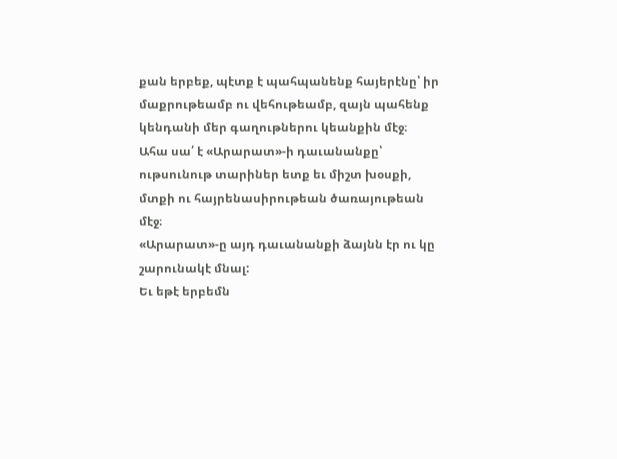քան երբեք, պէտք է պահպանենք հայերէնը՝ իր մաքրութեամբ ու վեհութեամբ, զայն պահենք կենդանի մեր գաղութներու կեանքին մէջ։
Ահա սա՛ է «Արարատ»-ի դաւանանքը՝ ութսունութ տարիներ ետք եւ միշտ խօսքի, մտքի ու հայրենասիրութեան ծառայութեան մէջ։
«Արարատ»-ը այդ դաւանանքի ձայնն էր ու կը շարունակէ մնալ:
Եւ եթէ երբեմն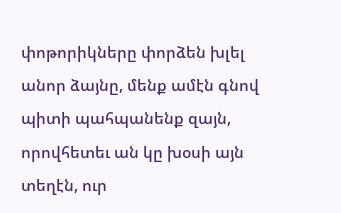փոթորիկները փորձեն խլել անոր ձայնը, մենք ամէն գնով պիտի պահպանենք զայն, որովհետեւ ան կը խօսի այն տեղէն, ուր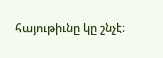հայութիւնը կը շնչէ։